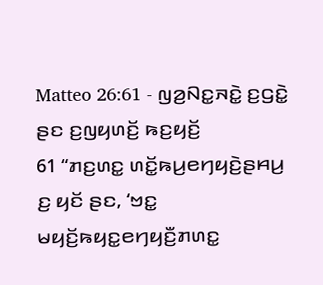Matteo 26:61 - ꤜꤤ꤬ꤡꤢ꤭ꤏꤢꤧ꤭ ꤢ꤬ꤞꤢꤧ꤭ ꤔꤢ ꤢ꤬ꤜꤟꤛꤢꤩ꤬ ꤒꤢ꤬ꤟꤢꤩ꤬
61 “ꤊꤢ꤬ꤛꤢ꤭ ꤛꤢꤩ꤭ꤒꤣ꤬ꤕꤚꤟꤢꤧ꤬ꤔꤌꤣ꤬ ꤢ꤬ ꤟꤢꤩ ꤔꤢ, ‘ꤠꤢ꤭ ꤗꤟꤢꤩ꤬ꤒꤟꤢ꤭ꤕꤚꤟꤢꤪ꤬ꤊꤛꤢ꤭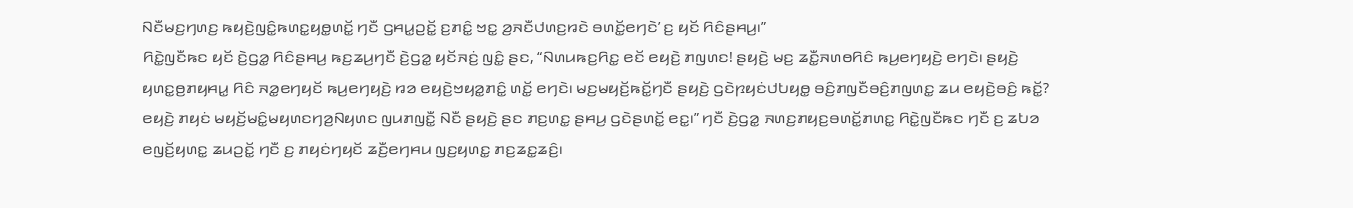ꤡꤢꤪꤗꤢ꤬ꤚꤛꤢ꤬ ꤒꤟꤢꤧ꤬ꤜꤢꤨ꤭ꤒꤛꤢ꤭ꤟꤥ꤭ꤛꤢꤩ꤭ ꤚꤢꤪ ꤞꤌꤣ꤭ꤑꤢꤩ꤭ ꤢ꤬ꤊꤢꤨ꤭ ꤠꤢ꤭ ꤤ꤬ꤏꤢꤪꤓꤛꤢ꤬ꤙꤢꤧ ꤋꤛꤢꤩ꤭ꤕꤚꤢꤧ’ ꤢ꤬ ꤟꤢꤩ ꤖꤢꤨꤔꤌꤣ꤬꤯”
ꤖꤢꤧ꤭ꤜꤢꤪꤒꤢ ꤟꤢꤩ ꤢꤧ꤬ꤞꤤ꤭ ꤖꤢꤨꤔꤌꤣ꤬ ꤒꤢ꤬ꤘꤣ꤬ꤚꤢꤪ ꤢꤧ꤬ꤞꤤ꤭ ꤟꤢꤩꤏꤢꤦ꤬ ꤜꤢꤨ꤭ ꤔꤢ, “ꤡꤛꤣꤒꤢ꤬ꤖꤢ꤭ ꤕꤢꤩ ꤕꤟꤢꤧ꤬ ꤊꤜꤛꤢ! ꤔꤟꤢꤧ꤬ ꤗꤢ꤬ ꤘꤢꤪ꤭ꤏꤛꤥꤖꤢꤨ ꤒꤣ꤬ꤕꤚꤟꤢꤧ꤬ ꤕꤚꤢꤧ꤯ ꤔꤟꤢꤧ꤬ ꤟꤛꤢ꤭ꤥ꤬ꤊꤟꤌꤣ꤭ ꤖꤢꤨ ꤏꤤ꤭ꤕꤚꤟꤢꤩ ꤒꤣ꤬ꤕꤚꤟꤢꤧ꤬ ꤙꤤ ꤕꤟꤢꤧ꤬ꤠꤟꤤ꤭ꤊꤢꤨ꤭ ꤛꤢꤩ꤭ ꤕꤚꤢꤧ꤯ ꤗꤢ꤬ꤗꤟꤢꤩ꤬ꤒꤢꤩ꤭ꤚꤢꤪ ꤔꤟꤢꤧ꤬ ꤞꤢꤧꤐꤟꤢꤦꤓꤝꤟꤥ꤭ ꤋꤢꤨ꤬ꤊꤜꤢꤪꤋꤢꤨ꤬ꤊꤜꤛꤢ꤭ ꤘꤣ ꤕꤟꤢꤧ꤬ꤋꤢꤨ꤬ ꤒꤢꤩ꤭? ꤕꤟꤢꤧ꤬ ꤊꤟꤢꤦ ꤗꤟꤢꤩ꤬ꤗꤢꤨ꤭ꤗꤟꤛꤢꤚꤤ꤬ꤡꤟꤛꤢ ꤜꤣꤊꤜꤢꤪ꤭ ꤡꤢꤪ ꤔꤟꤢꤧ꤬ ꤔꤢ ꤊꤢ꤬ꤛꤢ꤭ ꤔꤌꤣ꤬ ꤞꤢꤧꤔꤛꤢꤩ꤭ ꤕꤢ꤭꤯” ꤚꤢꤪ ꤢꤧ꤬ꤞꤤ꤭ ꤏꤛꤢ꤬ꤊꤟꤢ꤬ꤋꤛꤢꤩ꤭ꤊꤛꤢ꤭ ꤖꤢꤧ꤭ꤜꤢꤪꤒꤢ ꤚꤢꤪ ꤢ꤬ ꤘꤝꤤ ꤕꤜꤢꤩ꤬ꤟꤛꤢ꤭ ꤘꤣꤑꤢꤩ꤭ ꤚꤢꤪ ꤢ꤬ ꤊꤟꤢꤦꤚꤟꤢꤩ ꤘꤢꤪ꤬ꤕꤚꤌꤣ ꤜꤢ꤬ꤟꤛꤢ꤭ ꤊꤢ꤬ꤘꤢ꤭ꤘꤢꤨ꤬꤯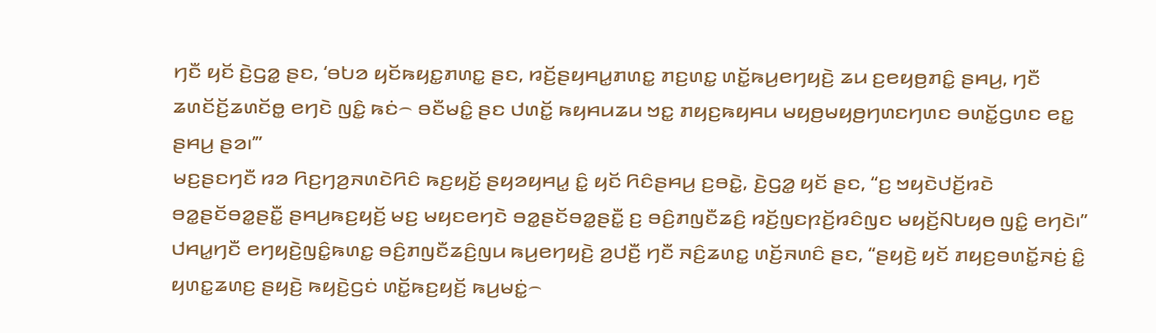ꤚꤢꤪ ꤟꤢꤩ ꤢꤧ꤬ꤞꤤ꤭ ꤔꤢ, ‘ꤋꤝꤤ ꤟꤢꤩꤒꤟꤢ꤭ꤊꤛꤢ꤭ ꤔꤢ, ꤙꤢꤩ꤬ꤔꤟꤌꤣ꤭ꤊꤛꤢ꤭ ꤊꤢ꤬ꤛꤢ꤭ ꤛꤢꤩ꤭ꤒꤣ꤬ꤕꤚꤟꤢꤧ꤬ ꤘꤣ ꤢ꤬ꤕꤟꤥ꤬ꤊꤢꤨ꤭ ꤔꤌꤣ꤬, ꤚꤢꤪ ꤘꤛꤢꤩꤢꤩ꤬ꤘꤛꤢꤩꤥ꤭ ꤕꤚꤢꤧ ꤜꤢꤨ꤭ ꤒꤢꤦ꤮ ꤋꤢꤪꤗꤢꤨ꤭ ꤔꤢ ꤓꤛꤢꤩ꤭ ꤒꤟꤌꤣꤘꤣ ꤠꤢ꤭ ꤊꤟꤢ꤬ꤒꤟꤌꤣ ꤗꤟꤥ꤬ꤗꤟꤥ꤬ꤚꤛꤢꤚꤛꤢ ꤋꤛꤢꤩ꤭ꤞꤛꤢ ꤕꤢ꤭ ꤔꤌꤣ꤬ ꤔꤤ꤯’”
ꤗꤢ꤬ꤔꤢꤚꤢꤪ ꤙꤤ ꤖꤢ꤬ꤚꤤ꤬ꤏꤛꤢꤧꤖꤢꤨ ꤒꤢ꤬ꤟꤢꤩ꤬ ꤔꤟꤤꤟꤌꤣ꤭ ꤢꤨ꤭ ꤟꤢꤩ ꤖꤢꤨꤔꤌꤣ꤬ ꤢ꤬ꤋꤢꤧ꤭, ꤢꤧ꤬ꤞꤤ꤭ ꤟꤢꤩ ꤔꤢ, “ꤢ꤬ ꤠꤟꤢꤧꤓꤢꤩ꤬ꤙꤢꤧ ꤋꤤ꤭ꤔꤢꤩꤋꤤ꤭ꤔꤢꤪ꤭ ꤔꤌꤣ꤬ꤒꤢ꤬ꤟꤢꤩ꤬ ꤗꤢ꤬ ꤗꤟꤢꤕꤚꤢꤧ ꤋꤤ꤭ꤔꤢꤩꤋꤤ꤭ꤔꤢꤪ꤭ ꤢ꤬ ꤋꤢꤨ꤬ꤊꤜꤢꤪꤘꤢꤨ꤬ ꤙꤢꤩ꤬ꤜꤢꤐꤢꤩ꤬ꤙꤢꤨꤜꤢ ꤗꤟꤢꤩ꤬ꤡꤝꤟꤥ ꤜꤢꤨ꤭ ꤕꤚꤢꤧ꤯”
ꤓꤌꤣ꤭ꤚꤢꤪ ꤕꤚꤟꤢꤧ꤬ꤜꤢꤨ꤭ꤒꤛꤢ꤭ ꤋꤢꤨ꤬ꤊꤜꤢꤪꤘꤢꤨ꤬ꤜꤣ ꤒꤣ꤬ꤕꤚꤟꤢꤧ꤬ ꤤ꤬ꤓꤢꤪ꤬ ꤚꤢꤪ ꤏꤢꤨ꤬ꤘꤛꤢ꤭ ꤛꤢꤩ꤬ꤏꤛꤢꤨ ꤔꤢ, “ꤔꤟꤢꤧ꤬ ꤟꤢꤩ ꤊꤟꤢ꤬ꤋꤛꤢꤩ꤭ꤏꤢꤦ꤬ ꤢꤨ꤭ ꤟꤛꤢ꤭ꤘꤛꤢ꤬ ꤔꤟꤢꤧ꤬ ꤒꤟꤢꤧ꤬ꤞꤢꤦ ꤛꤢꤩ꤭ꤒꤢ꤬ꤟꤢꤩ꤬ ꤒꤣ꤬ꤗꤢꤦ꤭꤮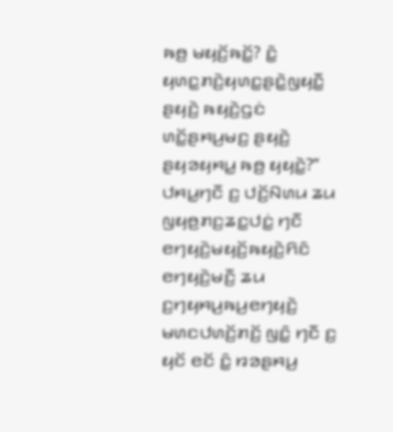ꤒꤥ꤬ ꤗꤟꤢꤩ꤬ꤒꤢꤩ꤭? ꤢꤨ꤭ ꤟꤛꤢ꤭ꤊꤢꤧ꤬ꤟꤛꤢ꤭ꤔꤢꤧ꤭ꤜꤟꤢꤪ꤭ ꤔꤟꤢꤧ꤬ ꤒꤟꤢꤧ꤬ꤞꤢꤦ ꤛꤢꤩ꤭ꤔꤌꤣ꤬ꤗꤢ꤬ ꤔꤟꤢꤧ꤬ ꤔꤟꤤꤟꤌꤣ꤭ ꤒꤥ꤬ ꤟꤟꤢꤧ꤭?”
ꤓꤌꤣ꤭ꤚꤢꤪ ꤢ꤬ ꤓꤢꤩ꤬ꤡꤛꤣ ꤘꤣ ꤜꤟꤥ꤬ꤊꤢ꤬ꤘꤢ꤭ꤓꤢꤦ꤭ ꤚꤢꤪ ꤕꤚꤟꤢꤧ꤬ꤗꤟꤢꤩ꤬ꤒꤟꤢꤧ꤬ꤖꤢꤨ ꤕꤚꤟꤢꤧ꤬ꤗꤢꤪ꤬ ꤘꤣ ꤢ꤬ꤚꤟꤌꤣ꤬ꤒꤣ꤬ꤕꤚꤟꤢꤧ꤬ ꤗꤛꤢꤓꤛꤢꤩ꤬ꤊꤢꤩ꤬ ꤜꤢꤨ꤭ ꤚꤢꤪ ꤢ꤬ ꤟꤢꤩ ꤕꤢꤩ ꤢꤨ꤭ ꤙꤤꤔꤌꤣ꤬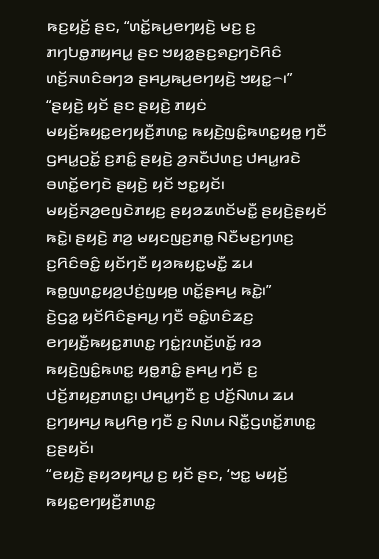ꤒꤢ꤬ꤟꤢꤩ꤬ ꤔꤢ, “ꤛꤢꤩ꤭ꤒꤣ꤬ꤕꤚꤟꤢꤧ꤬ ꤗꤢ꤬ ꤢ꤬ ꤊꤚꤝꤥ꤭ꤊꤟꤌꤣ꤭ ꤔꤢ ꤠꤟꤤ꤭ꤔꤢ꤬ꤎꤢ꤬ꤚꤢꤧꤖꤢꤨ ꤛꤢꤩ꤬ꤏꤛꤢꤨꤋꤚꤤ ꤔꤌꤣ꤬ꤒꤣ꤬ꤕꤚꤟꤢꤧ꤬ ꤠꤟꤢ꤭꤮꤯”
“ꤔꤟꤢꤧ꤬ ꤟꤢꤩ ꤔꤢ ꤔꤟꤢꤧ꤬ ꤊꤟꤢꤦ ꤗꤟꤢꤩ꤬ꤒꤟꤢ꤭ꤕꤚꤟꤢꤪ꤬ꤊꤛꤢ꤭ ꤒꤟꤢꤧ꤬ꤜꤢꤨ꤭ꤒꤛꤢ꤭ꤟꤥ꤭ ꤚꤢꤪ ꤞꤌꤣ꤭ꤑꤢꤩ꤭ ꤢ꤬ꤊꤢꤨ꤭ ꤔꤟꤢꤧ꤬ ꤤ꤬ꤏꤢꤪꤓꤛꤢ꤬ ꤓꤌꤣ꤭ꤙꤢꤧ ꤋꤛꤢꤩ꤭ꤕꤚꤢꤧ ꤔꤟꤢꤧ꤬ ꤟꤢꤩ ꤠꤢ꤭ꤟꤢꤩ꤯ ꤗꤟꤢꤩ꤬ꤏꤤ꤬ꤕꤜꤢꤧꤊꤟꤢ꤬ ꤔꤟꤤꤘꤛꤢꤩꤗꤢꤪ꤭ ꤔꤟꤢꤧ꤬ꤔꤟꤢꤩ ꤒꤢꤧ꤭꤯ ꤔꤟꤢꤧ꤬ ꤊꤤ꤬ ꤗꤟꤢꤜꤢ꤬ꤊꤥ꤭ ꤡꤢꤪꤗꤢ꤬ꤚꤛꤢ꤬ ꤢ꤬ꤖꤢꤨꤋꤢꤨ꤭ ꤟꤢꤩꤚꤢꤪ ꤟꤤꤒꤟꤢ꤭ꤗꤢꤪ꤭ ꤘꤣ ꤒꤥ꤭ꤜꤛꤢ꤭ꤟꤤ꤬ꤓꤢꤦ꤬ꤜꤟꤥ꤬ ꤛꤢꤩ꤭ꤔꤌꤣ꤬ ꤒꤢꤧ꤭꤯”
ꤢꤧ꤬ꤞꤤ꤭ ꤟꤢꤩꤖꤢꤨꤔꤌꤣ꤬ ꤚꤢꤪ ꤋꤢꤨ꤭ꤛꤢꤨꤘꤢ꤬ ꤕꤚꤟꤢꤪ꤬ꤒꤟꤢ꤭ꤊꤛꤢ꤭ ꤚꤢꤦ꤭ꤐꤛꤢꤩ꤬ꤛꤢꤩ꤭ ꤙꤤ ꤒꤟꤢꤧ꤬ꤜꤢꤨ꤭ꤒꤛꤢ꤭ ꤟꤥ꤭ꤊꤢꤨ꤭ ꤔꤌꤣ꤬ ꤚꤢꤪ ꤢ꤬ ꤓꤢꤩ꤬ꤊꤟꤢ꤬ꤊꤛꤢ꤭꤯ ꤓꤌꤣ꤭ꤚꤢꤪ ꤢ꤬ ꤓꤢꤩ꤬ꤡꤛꤣ ꤘꤣ ꤢ꤬ꤚꤟꤌꤣ꤬ ꤒꤣ꤬ꤖꤥ꤬ ꤚꤢꤪ ꤢ꤬ ꤡꤛꤣ ꤡꤢꤪ꤭ꤞꤛꤢꤩ꤭ꤊꤛꤢ꤭ ꤢ꤬ꤔꤟꤢꤩ꤯
“ꤕꤟꤢꤧ꤬ ꤔꤟꤤꤟꤌꤣ꤭ ꤢ꤬ ꤟꤢꤩ ꤔꤢ, ‘ꤠꤢ꤭ ꤗꤟꤢꤩ꤬ ꤒꤟꤢ꤭ꤕꤚꤟꤢꤪ꤬ꤊꤛꤢ꤭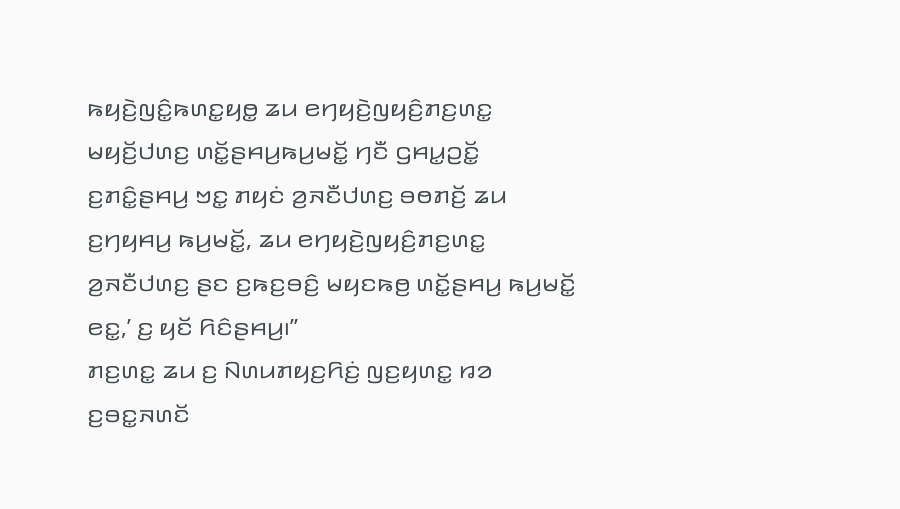ꤒꤟꤢꤧ꤬ꤜꤢꤨ꤭ꤒꤛꤢ꤭ꤟꤥ꤭ ꤘꤣ ꤕꤚꤟꤢꤧ꤬ꤜꤟꤢꤨ꤬ꤊꤢ꤬ꤛꤢ꤭ ꤗꤟꤢꤩ꤬ꤓꤛꤢ꤬ ꤛꤢꤩ꤭ꤔꤌꤣ꤬ꤒꤣ꤬ꤗꤢꤩ꤭ ꤚꤢꤪ ꤞꤌꤣ꤭ꤑꤢꤩ꤭ ꤢ꤬ꤊꤢꤨ꤭ꤔꤌꤣ꤬ ꤠꤢ꤭ ꤊꤟꤢꤦ ꤤ꤬ꤏꤢꤪꤓꤛꤢ꤬ ꤋꤥꤊꤢꤩ꤬ ꤘꤣ ꤢ꤬ꤚꤟꤌꤣ꤬ ꤒꤣ꤬ꤗꤢꤩ꤭, ꤘꤣ ꤕꤚꤟꤢꤧ꤬ꤜꤟꤢꤨ꤬ꤊꤢ꤬ꤛꤢ꤭ ꤤ꤬ꤏꤢꤪꤓꤛꤢ꤬ ꤔꤢ ꤢ꤬ꤒꤢ꤬ꤋꤢꤨ꤬ ꤗꤟꤢꤒꤥ꤬ ꤛꤢꤩ꤭ꤔꤌꤣ꤬ ꤒꤣ꤬ꤗꤢꤩ꤭ ꤕꤢ꤭,’ ꤢ꤬ ꤟꤢꤩ ꤖꤢꤨꤔꤌꤣ꤬꤯”
ꤊꤢ꤬ꤛꤢ꤭ ꤘꤣ ꤢ꤬ ꤡꤛꤣꤊꤟꤢ꤬ꤖꤢꤦ꤬ ꤜꤢ꤬ꤟꤛꤢ꤭ ꤙꤤ ꤢ꤬ꤋꤢ꤭ꤏꤛꤢꤩ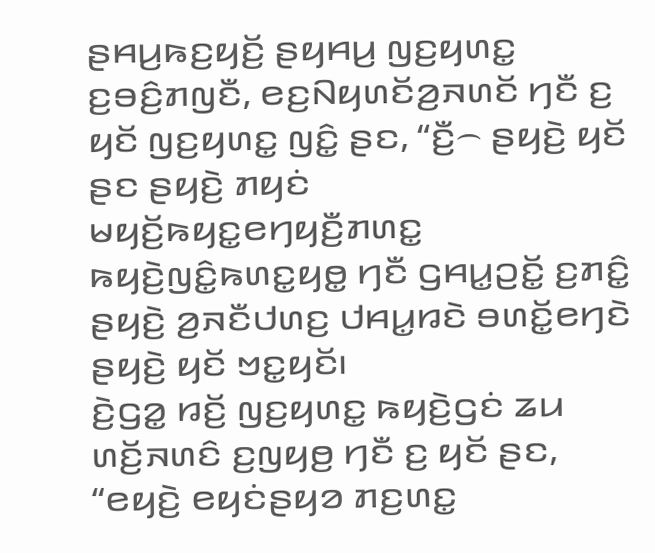ꤔꤌꤣ꤬ꤒꤢ꤬ꤟꤢꤩ꤬ ꤔꤟꤌꤣ꤬ ꤜꤢ꤬ꤟꤛꤢ꤭ ꤢ꤬ꤋꤢꤨ꤬ꤊꤜꤢꤪ, ꤕꤢ꤬ꤡꤟꤛꤢꤩꤤ꤬ꤏꤛꤢꤩ ꤚꤢꤪ ꤢ꤬ ꤟꤢꤩ ꤜꤢ꤬ꤟꤛꤢ꤭ ꤜꤢꤨ꤭ ꤔꤢ, “ꤢꤪ꤬꤮ ꤔꤟꤢꤧ꤬ ꤟꤢꤩ ꤔꤢ ꤔꤟꤢꤧ꤬ ꤊꤟꤢꤦ ꤗꤟꤢꤩ꤬ꤒꤟꤢ꤭ꤕꤚꤟꤢꤪ꤬ꤊꤛꤢ꤭ ꤒꤟꤢꤧ꤬ꤜꤢꤨ꤭ꤒꤛꤢ꤭ꤟꤥ꤭ ꤚꤢꤪ ꤞꤌꤣ꤭ꤑꤢꤩ꤭ ꤢ꤬ꤊꤢꤨ꤭ ꤔꤟꤢꤧ꤬ ꤤ꤬ꤏꤢꤪꤓꤛꤢ꤬ ꤓꤌꤣ꤭ꤙꤢꤧ ꤋꤛꤢꤩ꤭ꤕꤚꤢꤧ ꤔꤟꤢꤧ꤬ ꤟꤢꤩ ꤠꤢ꤭ꤟꤢꤩ꤯
ꤢꤧ꤬ꤞꤤ꤭ ꤙꤢꤩ꤬ ꤜꤢ꤬ꤟꤛꤢ꤭ ꤒꤟꤢꤧ꤬ꤞꤢꤦ ꤘꤣ ꤛꤢꤩ꤬ꤏꤛꤢꤨ ꤢ꤬ꤜꤟꤥ꤬ ꤚꤢꤪ ꤢ꤬ ꤟꤢꤩ ꤔꤢ, “ꤕꤟꤢꤧ꤬ ꤕꤟꤢꤦꤔꤟꤤ ꤊꤢ꤬ꤛꤢ꤭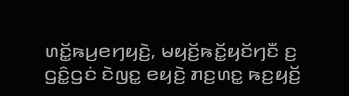ꤛꤢꤩ꤭ꤒꤣ꤬ꤕꤚꤟꤢꤧ꤬, ꤗꤟꤢꤩ꤬ꤒꤢꤩ꤭ꤟꤢꤩꤚꤢꤪ ꤢ꤬ ꤞꤢꤨ꤭ꤞꤢꤦ ꤢꤧꤜꤢ꤭ ꤕꤟꤢꤧ꤬ ꤊꤢ꤬ꤛꤢ꤭ ꤒꤢ꤬ꤟꤢꤩ꤬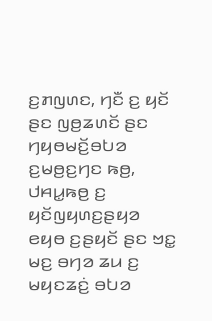ꤢ꤬ꤊꤜꤛꤢ, ꤚꤢꤪ ꤢ꤬ ꤟꤢꤩ ꤔꤢ ꤜꤥ꤬ꤘꤛꤢꤩ ꤔꤢ ꤚꤟꤥꤗꤢꤩ꤬ꤋꤝꤤ ꤢ꤬ꤗꤥ꤬ꤢ꤬ꤚꤢ ꤒꤥ꤬, ꤓꤌꤣ꤭ꤒꤥ꤬ ꤢ꤬ ꤟꤢꤩꤜꤟꤛꤢ꤬ꤔꤟꤤ ꤕꤟꤥ ꤢ꤬ꤔꤟꤢꤩ ꤔꤢ ꤠꤢ꤭ ꤗꤢ꤬ ꤋꤚꤤ ꤘꤣ ꤢ꤬ ꤗꤟꤢꤘꤢꤦ꤬ ꤋꤝꤤ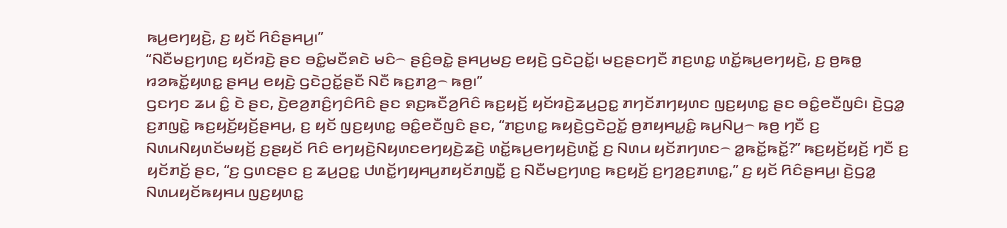ꤒꤣ꤬ꤕꤚꤟꤢꤧ꤬, ꤢ꤬ ꤟꤢꤩ ꤖꤢꤨꤔꤌꤣ꤬꤯”
“ꤡꤢꤪꤗꤢ꤬ꤚꤛꤢ꤬ ꤟꤢꤩꤙꤢꤧ꤬ ꤔꤢ ꤋꤢꤨ꤭ꤗꤢꤪꤎꤢꤧ ꤗꤢꤨ꤮ ꤔꤢꤨ꤬ꤋꤢꤧ꤭ ꤔꤌꤣ꤬ꤗꤢ꤬ ꤕꤟꤢꤧ꤬ ꤞꤢꤧꤑꤢꤩ꤭꤯ ꤗꤢ꤬ꤔꤢꤚꤢꤪ ꤊꤢ꤬ꤛꤢ꤭ ꤛꤢꤩ꤭ꤒꤣ꤬ꤕꤚꤟꤢꤧ꤬, ꤢ꤬ ꤥ꤬ꤒꤥ꤭ ꤙꤤꤒꤢꤩ꤭ꤟꤛꤢ꤭ ꤔꤌꤣ꤬ ꤕꤟꤢꤧ꤬ ꤞꤢꤧꤑꤢꤩ꤭ꤔꤢꤪ ꤡꤢꤪ ꤒꤢ꤬ꤊꤤ꤬꤮ ꤒꤥ꤬꤯”
ꤞꤢꤚꤢ ꤘꤣ ꤢꤨ꤭ ꤢꤧ ꤔꤢ, ꤢꤧ꤬ꤕꤤ꤬ꤊꤢꤨ꤬ꤚꤢꤨꤖꤢꤨ ꤔꤢ ꤎꤢ꤬ꤒꤢꤪꤤ꤬ꤖꤢꤨ ꤒꤢ꤬ꤟꤢꤩ꤬ ꤟꤢꤩꤙꤢꤧ꤬ꤘꤣ꤬ꤑꤢ꤭ ꤊꤚꤢꤩꤊꤚꤟꤛꤢ ꤜꤢ꤬ꤟꤛꤢ꤭ ꤔꤢ ꤋꤢꤨ꤭ꤕꤢꤪꤜꤢꤨ꤯ ꤢꤧ꤬ꤞꤤ꤭ ꤢ꤬ꤊꤜꤢꤧ꤭ ꤒꤢ꤬ꤟꤢꤩ꤬ꤟꤢꤩ꤬ꤔꤌꤣ꤬, ꤢ꤬ ꤟꤢꤩ ꤜꤢ꤬ꤟꤛꤢ꤭ ꤋꤢꤨ꤭ꤕꤢꤪꤜꤢꤨ ꤔꤢ, “ꤊꤢ꤬ꤛꤢ꤭ ꤒꤟꤢꤧ꤬ꤞꤢꤧꤑꤢꤩ꤭ ꤥ꤬ꤊꤟꤌꤣ꤭ꤢꤨ꤭ ꤒꤣ꤬ꤡꤣ꤬꤮ ꤒꤥ꤬ ꤚꤢꤪ ꤢ꤬ ꤡꤛꤣꤡꤟꤛꤢꤩꤗꤟꤢꤩ꤬ ꤢ꤬ꤔꤟꤢꤩ ꤖꤢꤨ ꤕꤚꤟꤢꤧ꤬ꤡꤟꤛꤢꤕꤚꤟꤢꤧ꤬ꤘꤢꤧ꤬ ꤛꤢꤩ꤭ꤒꤣ꤬ꤕꤚꤟꤢꤧ꤬ꤛꤢꤩ꤭ ꤢ꤬ ꤡꤛꤣ ꤟꤢꤩꤊꤚꤛꤢ꤮ ꤤ꤭ꤒꤢꤩ꤭ꤒꤢꤩ꤭?” ꤒꤢ꤬ꤟꤢꤩ꤬ꤟꤢꤩ꤬ ꤚꤢꤪ ꤢ꤬ ꤟꤢꤩꤊꤢꤩ꤬ ꤔꤢ, “ꤢ꤬ ꤞꤛꤢꤔꤢ ꤢ꤬ ꤘꤣ꤬ꤑꤢ꤭ ꤓꤛꤢꤩ꤭ꤚꤟꤌꤣ꤬ꤊꤟꤢꤩꤊꤜꤢꤪ꤭ ꤢ꤬ ꤡꤢꤪꤗꤢ꤬ꤚꤛꤢ꤬ ꤒꤢ꤬ꤟꤢꤩ꤬ ꤢ꤬ꤚꤤ꤬ꤢ꤬ꤊꤛꤢ꤭,” ꤢ꤬ ꤟꤢꤩ ꤖꤢꤨꤔꤌꤣ꤬꤯ ꤢꤧ꤬ꤞꤤ꤭ ꤡꤛꤣꤟꤢꤩꤒꤟꤌꤣ ꤜꤢ꤬ꤟꤛꤢ꤭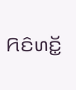ꤖꤢꤨꤛꤢꤩ꤭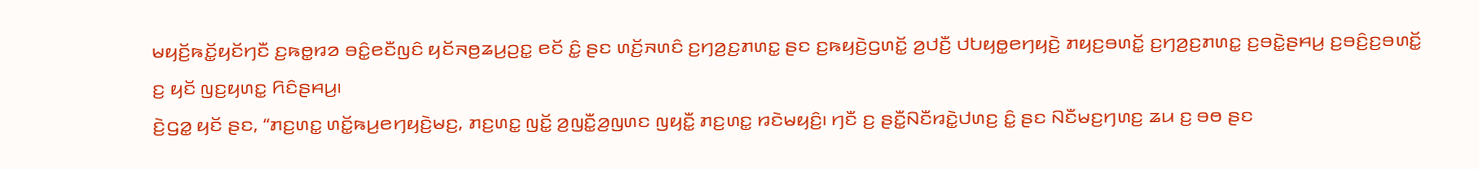ꤗꤟꤢꤩ꤬ꤒꤢꤩ꤭ꤟꤢꤩꤚꤢꤪ ꤢ꤬ꤒꤥ꤭ꤙꤤ ꤋꤢꤨ꤭ꤕꤢꤪꤜꤢꤨ ꤟꤢꤩꤏꤥ꤬ꤘꤣ꤬ꤑꤢ꤭ ꤕꤢꤩ ꤢꤨ꤭ ꤔꤢ ꤛꤢꤩ꤬ꤏꤛꤢꤨ ꤢ꤬ꤚꤤ꤬ꤢ꤬ꤊꤛꤢ꤭ ꤔꤢ ꤢ꤬ꤒꤟꤢꤧ꤬ꤞꤛꤢꤩ꤭ ꤤ꤬ꤓꤢꤪ꤬ ꤓꤝꤟꤥ꤭ꤕꤚꤟꤢꤧ꤬ ꤊꤟꤢ꤬ꤋꤛꤢꤩ꤭ ꤢ꤬ꤚꤤ꤬ꤢ꤬ꤊꤛꤢ꤭ ꤢ꤬ꤋꤢꤧ꤭ꤔꤌꤣ꤬ ꤢ꤬ꤋꤢꤨ꤬ꤢ꤬ꤋꤛꤢꤩ꤭ ꤢ꤬ ꤟꤢꤩ ꤜꤢ꤬ꤟꤛꤢ꤭ ꤖꤢꤨꤔꤌꤣ꤬꤯
ꤢꤧ꤬ꤞꤤ꤭ ꤟꤢꤩ ꤔꤢ, “ꤊꤢ꤬ꤛꤢ꤭ ꤛꤢꤩ꤭ꤒꤣ꤬ꤕꤚꤟꤢꤧ꤬ꤗꤢ꤬, ꤊꤢ꤬ꤛꤢ꤭ ꤜꤢꤩ꤭ ꤤ꤬ꤜꤢꤪ꤭ꤤ꤬ꤜꤛꤢ ꤜꤟꤢꤪ꤭ ꤊꤢ꤬ꤛꤢ꤭ ꤙꤢꤧꤗꤟꤢꤨ꤬꤯ ꤚꤢꤪ ꤢ꤬ ꤔꤢꤪ꤭ꤡꤢꤪꤙꤢꤧ꤭ꤓꤛꤢ꤬ ꤢꤨ꤭ ꤔꤢ ꤡꤢꤪꤗꤢ꤬ꤚꤛꤢ꤬ ꤘꤣ ꤢ꤬ ꤋꤥ ꤔꤢ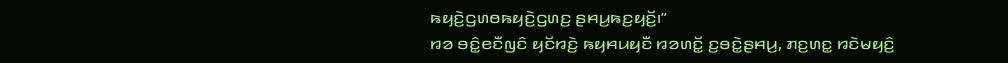ꤒꤟꤢꤧ꤬ꤞꤛꤥꤒꤟꤢꤧ꤬ꤞꤛꤢ꤬ ꤔꤌꤣ꤬ꤒꤢ꤬ꤟꤢꤩ꤬꤯”
ꤙꤤ ꤋꤢꤨ꤭ꤕꤢꤪꤜꤢꤨ ꤟꤢꤩꤙꤢꤧ꤬ ꤒꤟꤌꤣꤟꤢꤪ ꤙꤤꤛꤢꤩ꤭ ꤢ꤬ꤋꤢꤧ꤭ꤔꤌꤣ꤬, ꤊꤢ꤬ꤛꤢ꤭ ꤙꤢꤧꤗꤟꤢꤨ꤬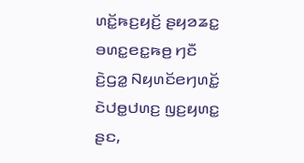ꤛꤢꤩ꤭ꤒꤢ꤬ꤟꤢꤩ꤬ ꤔꤟꤤꤘꤢ꤭ ꤋꤛꤢ꤭ꤕꤢ꤭ꤒꤥ꤬ ꤚꤢꤪ ꤢꤧ꤬ꤞꤤ꤭ ꤡꤟꤛꤢꤩꤕꤚꤛꤢꤩ꤭ ꤢꤧꤓꤥ꤭ꤓꤛꤢ꤬ ꤜꤢ꤬ꤟꤛꤢ꤭ ꤔꤢ,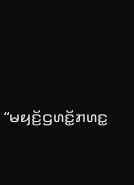“ꤗꤟꤢꤩ꤬ꤞꤛꤢꤩ꤭ꤊꤛꤢ꤭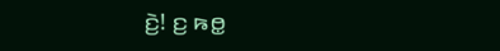ꤢꤧ꤬! ꤢ꤬ ꤒꤥ꤭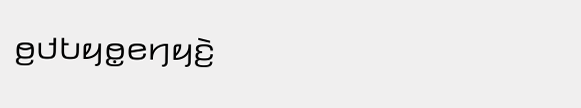ꤥ꤬ꤓꤝꤟꤥ꤭ꤕꤚꤟꤢꤧ꤬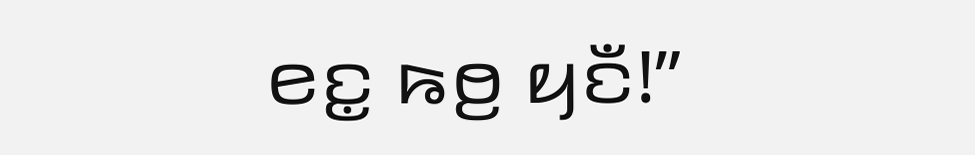ꤕꤢ꤭ ꤒꤥ꤬ ꤟꤢꤪ!”